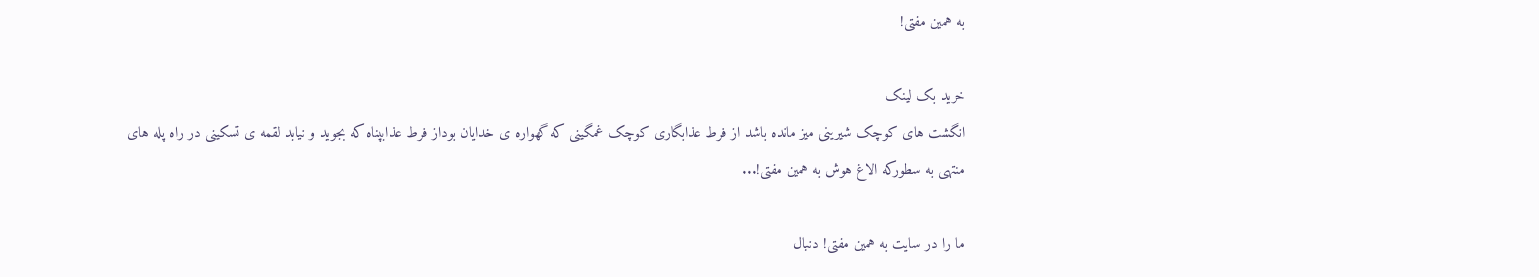به همین مفتی!

خرید بک لینک
انگشت های کوچک شیرینی میز مانده باشد از فرط عذابگاری کوچک غمگینی که گهواره ی خدایان بوداز فرط عذابپناه که بجوید و نیابد لقمه ی تسکینی در راه پله های منتهی به سطورکه الاغ هوش به همین مفتی!...

ما را در سایت به همین مفتی! دنبال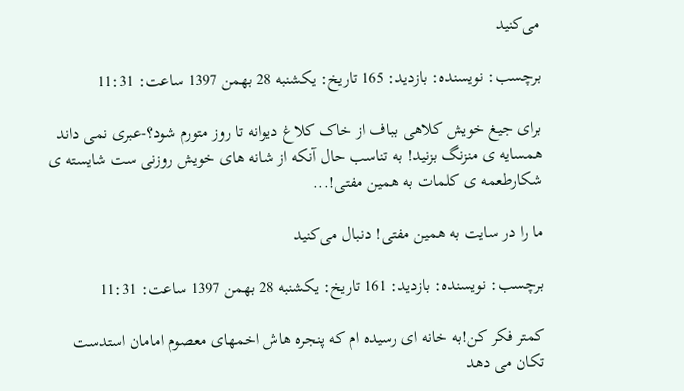می‌کنید

برچسب: نویسنده: بازدید: 165 تاريخ: يکشنبه 28 بهمن 1397 ساعت: 11:31

برای جیغ خویش کلاهی بباف از خاک کلاغ دیوانه تا روز متورم شود؟-عبری نمی داند همسایه ی منزنگ بزنید! به تناسب حال آنکه از شانه های خویش روزنی ست شایسته ی شکارطعمه ی کلمات به همین مفتی!...

ما را در سایت به همین مفتی! دنبال می‌کنید

برچسب: نویسنده: بازدید: 161 تاريخ: يکشنبه 28 بهمن 1397 ساعت: 11:31

کمتر فکر کن!به خانه ای رسیده ام که پنجره هاش اخمهای معصوم امامان استدست تکان می دهد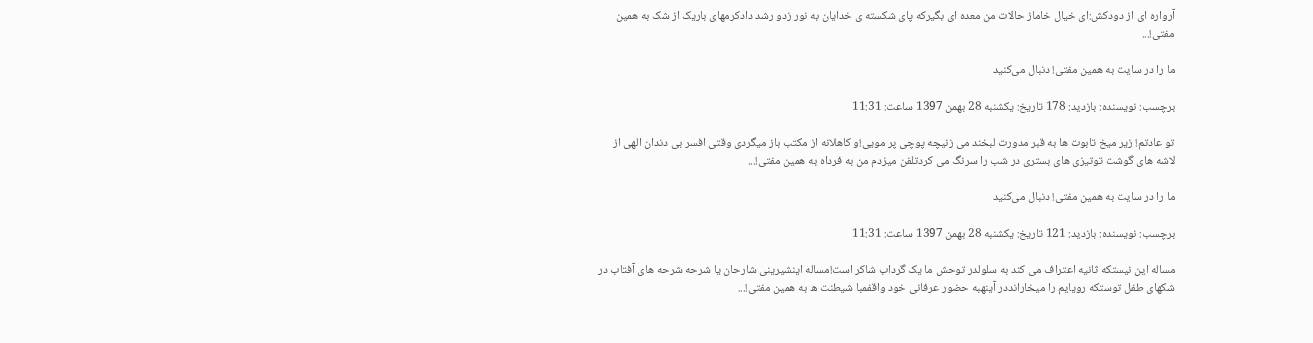آرواره ای از دودکش:ای خیال خاماز حالات من معده ای بگیرکه پای شکسته ی خدایان به نور زدو رشد دادکرمهای باریک از شک به همین مفتی!...

ما را در سایت به همین مفتی! دنبال می‌کنید

برچسب: نویسنده: بازدید: 178 تاريخ: يکشنبه 28 بهمن 1397 ساعت: 11:31

تو عادتم! زیر میخ تابوت ها به قبر مدورت لبخند می زنیچه پوچی پر مویی!و کاهلانه از مکتب باز میگردی وقتی افسر بی دندان الهی از لاشه های گوشت توتیزی های بستری در شب را سرنگ می کردتلفن میزدم من به فرداه به همین مفتی!...

ما را در سایت به همین مفتی! دنبال می‌کنید

برچسب: نویسنده: بازدید: 121 تاريخ: يکشنبه 28 بهمن 1397 ساعت: 11:31

مساله این نیستکه ثانیه اعتراف می کند به سلولدر توحش ما یک گرداب شاکر است!مساله اینشیرینی شارحان یا شرحه شرحه های آفتاب در شکهای طفل توستکه رویایم را میخارانددر آینهبه حضور عرفانی خود واقفمبا شیطنت ه به همین مفتی!...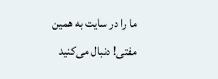ما را در سایت به همین مفتی! دنبال می‌کنید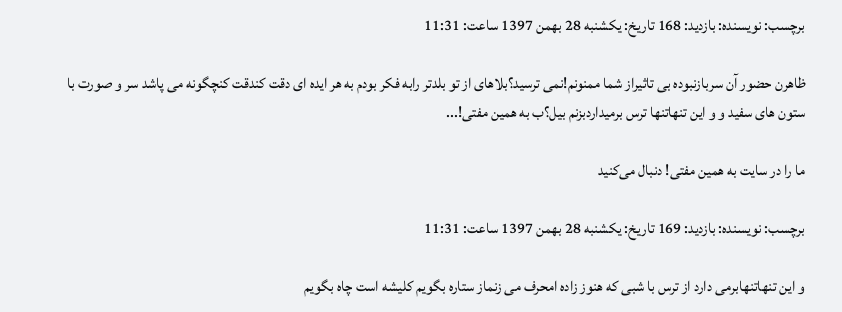برچسب: نویسنده: بازدید: 168 تاريخ: يکشنبه 28 بهمن 1397 ساعت: 11:31

ظاهرن حضور آن سربازنبوده بی تاثیراز شما ممنونم!نمی ترسید؟بلاهای از تو بلدتر رابه فکر بودم به هر ایده ای دقت کندقت کنچگونه می پاشد سر و صورت با ستون های سفید و و این تنهاتنها ترس برمیداردبزنم بیل؟ب به همین مفتی!...

ما را در سایت به همین مفتی! دنبال می‌کنید

برچسب: نویسنده: بازدید: 169 تاريخ: يکشنبه 28 بهمن 1397 ساعت: 11:31

و این تنهاتنهابرمی دارد از ترس با شبی که هنوز زاده امحرف می زنماز ستاره بگویم کلیشه است چاه بگویم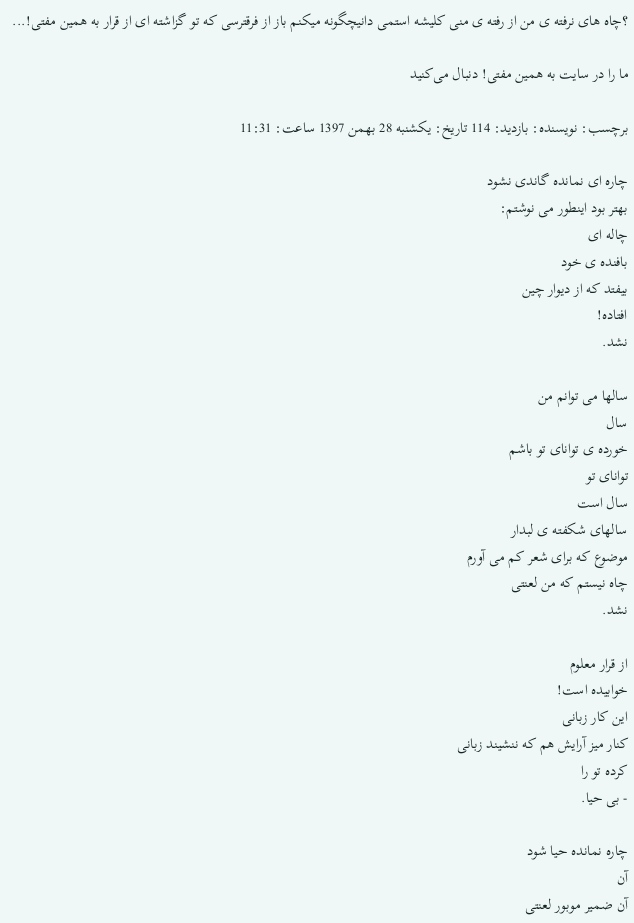؟چاه های نرفته ی من از رفته ی منی کلیشه استمی دانیچگونه میکنم باز از فرقترسی که تو گزاشته ای از قرار به همین مفتی!...

ما را در سایت به همین مفتی! دنبال می‌کنید

برچسب: نویسنده: بازدید: 114 تاريخ: يکشنبه 28 بهمن 1397 ساعت: 11:31

چاره ای نمانده گاندی نشود
بهتر بود اینطور می نوشتم:
چاله ای
بافنده ی خود
بیفتد که از دیوار چین
افتاده!
نشد.

سالها می توانم من
سال
خورده ی توانای تو باشم
توانای تو
سال است
سالهای شکفته ی لبدار
موضوع که برای شعر کم می آورم
چاه نیستم که من لعنتی
نشد.

از قرار معلوم
خوابیده است!
این کار زبانی
کنار میز آرایش هم که ننشیند زبانی
کرده تو را
- بی حیا.

چاره نمانده حیا شود
آن
آن ضمیر موبور لعنتی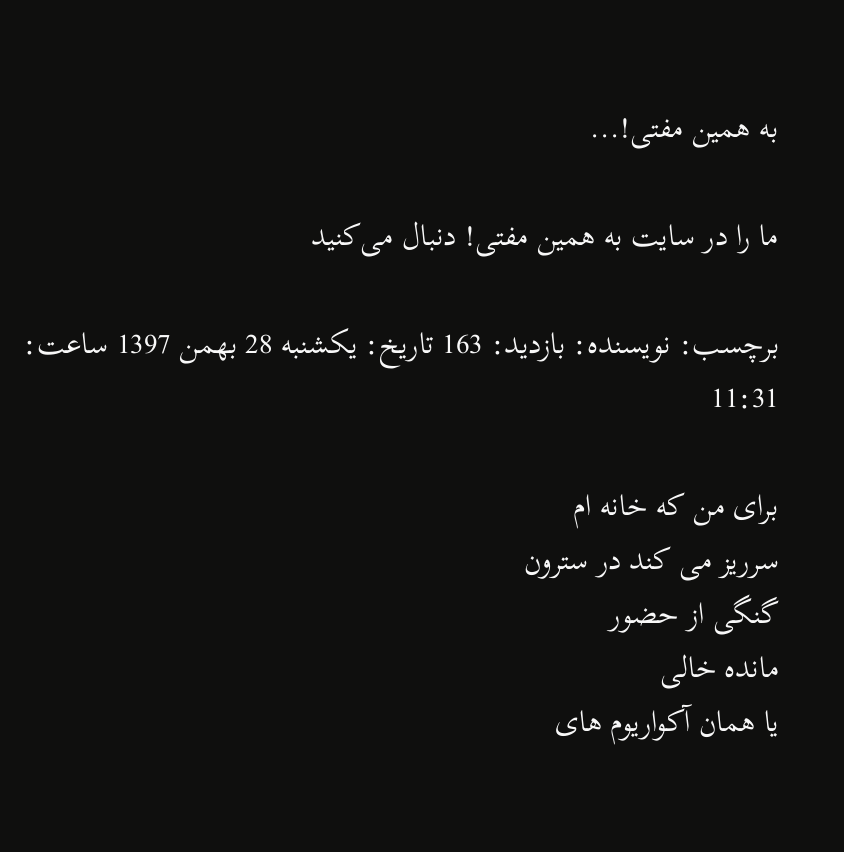به همین مفتی!...

ما را در سایت به همین مفتی! دنبال می‌کنید

برچسب: نویسنده: بازدید: 163 تاريخ: يکشنبه 28 بهمن 1397 ساعت: 11:31

برای من که خانه ام
سرریز می کند در سترون
گنگی از حضور
مانده خالی
یا همان آکواریوم های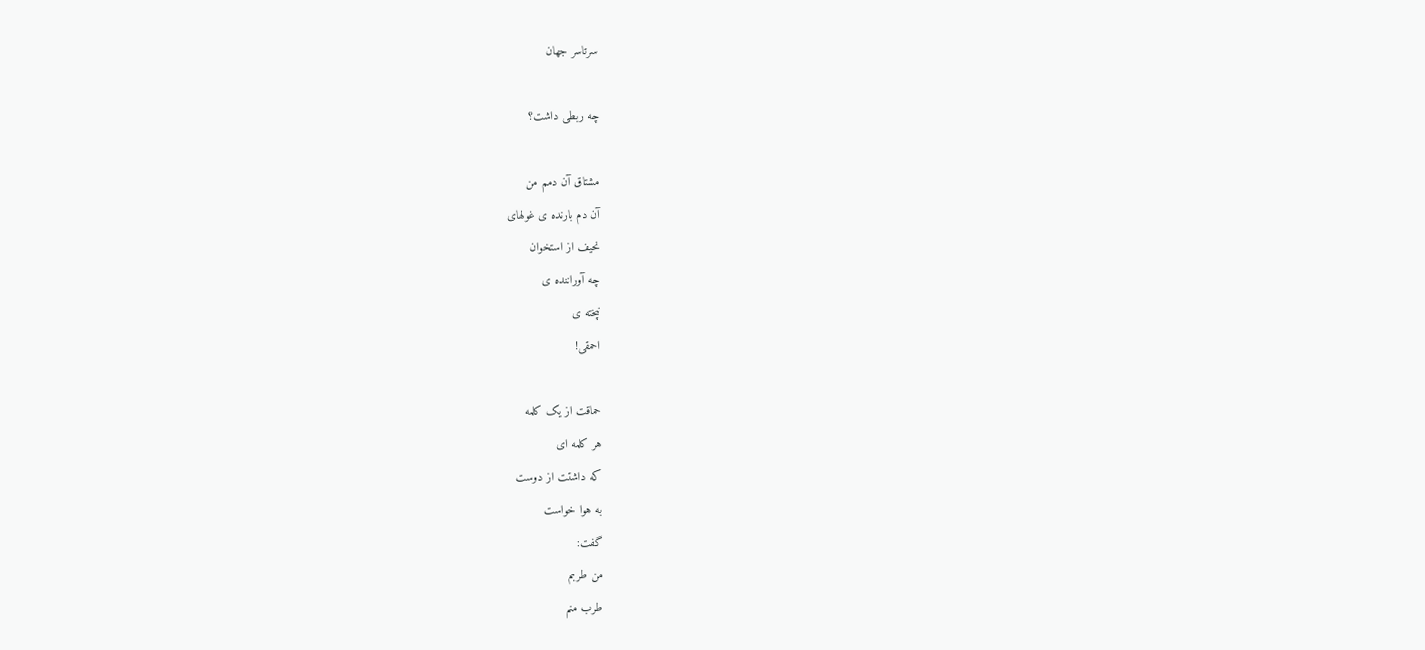سرتاسر جهان

چه ربطی داشت؟

مشتاق آن دمم من
آن دم بارنده ی غولهای
نحیف از استخوان
چه آوراننده ی
نپخته ی
احمقی!

حماقت از یک کلمه
هر کلمه ای
که داشتت از دوست
به هوا خواست
گفت:
من طربم
طرب منم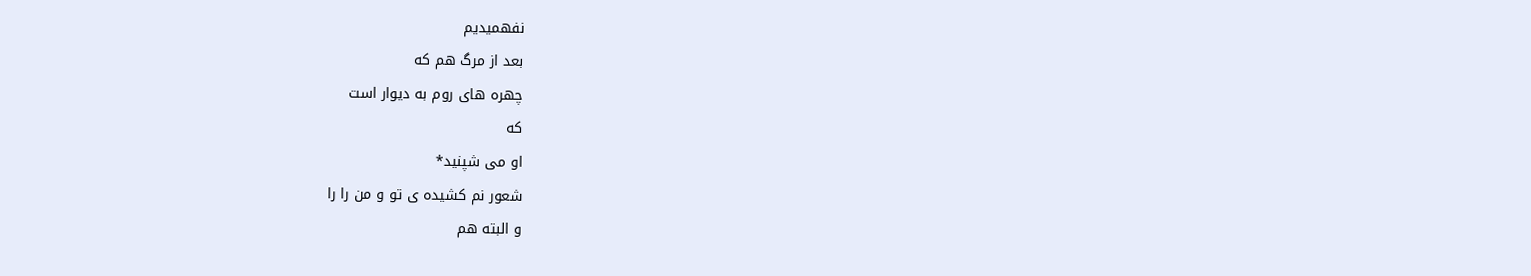نفهمیدیم
بعد از مرگ هم که
چهره های روم به دیوار است
که
او می شپنید*
شعور نم کشیده ی تو و من را را
و البته هم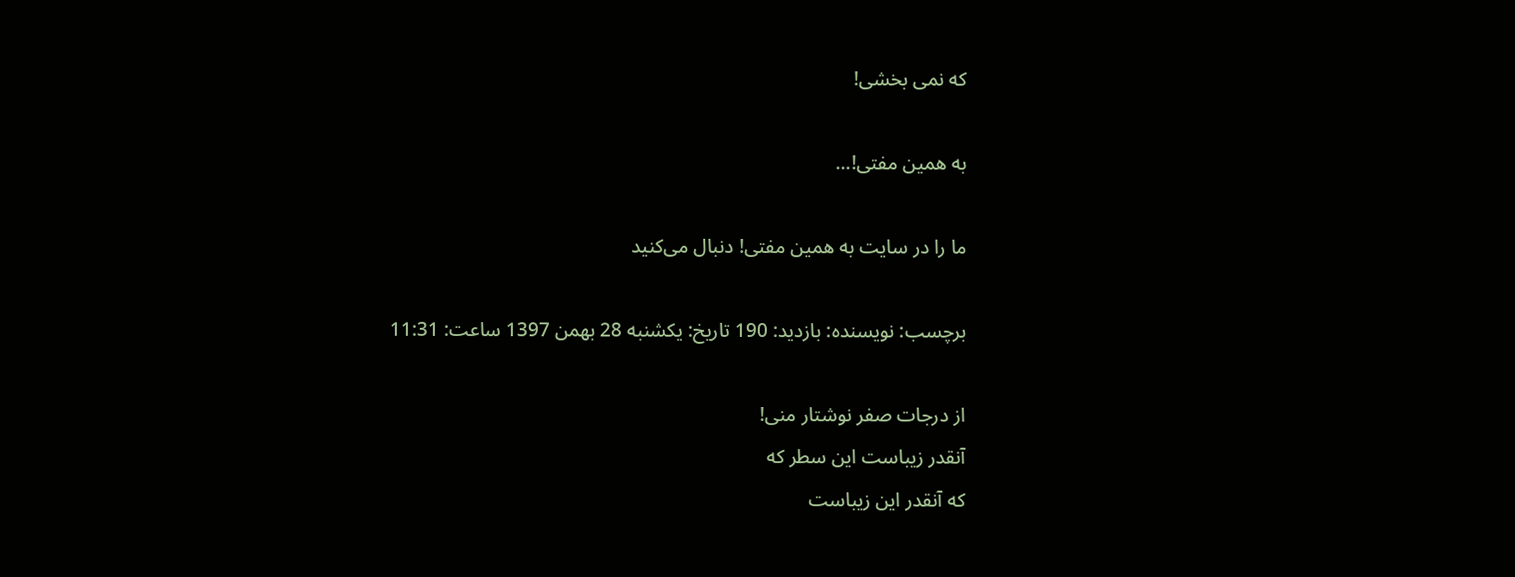که نمی بخشی!

به همین مفتی!...

ما را در سایت به همین مفتی! دنبال می‌کنید

برچسب: نویسنده: بازدید: 190 تاريخ: يکشنبه 28 بهمن 1397 ساعت: 11:31

از درجات صفر نوشتار منی!
آنقدر زیباست این سطر که
که آنقدر این زیباست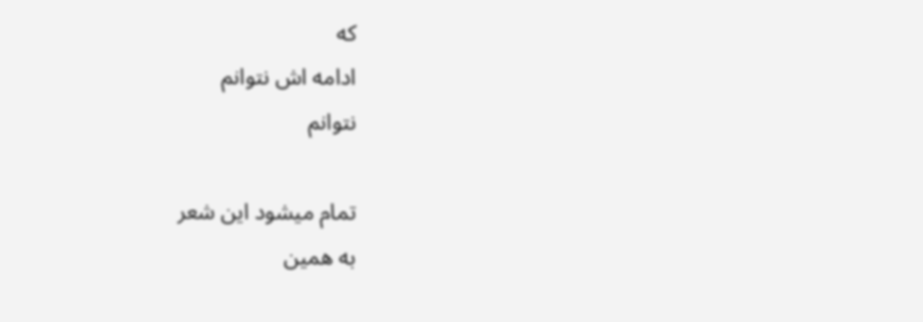که
ادامه اش نتوانم
نتوانم

تمام میشود این شعر
به همین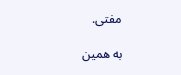مفتی.

به همین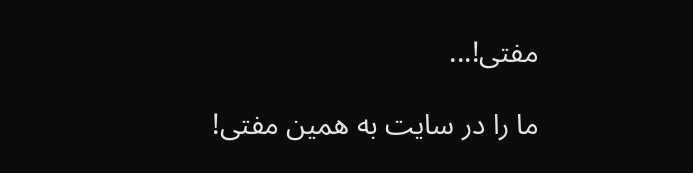مفتی!...

ما را در سایت به همین مفتی!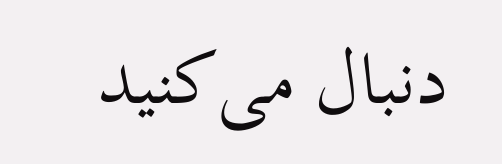دنبال می‌کنید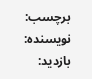برچسب: نویسنده: بازدید: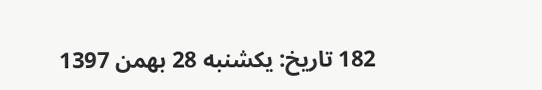182 تاريخ: يکشنبه 28 بهمن 1397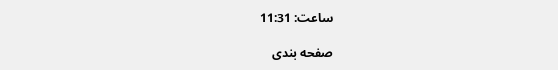ساعت: 11:31

صفحه بندی